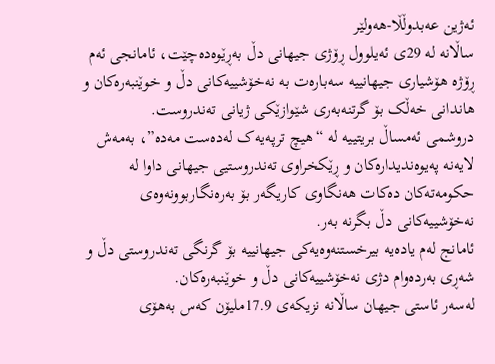ئەژین عەبدوڵڵا-هەولێر
ساڵانە لە 29ی ئەیلوول ڕۆژی جیهانی دڵ بەڕێوەدەچێت، ئامانجی ئەم ڕۆژە هۆشیاری جیهانییە سەبارەت بە نەخۆشییەکانی دڵ و خوێنبەرەکان و هاندانی خەڵک بۆ گرتنەبەری شێوازێکی ژیانی تەندروست.
دروشمی ئەمساڵ بریتییە لە “هیچ ترپەیەک لەدەست مەدە”، بەمەش لایەنە پەیوەندیدارەكان و ڕێكخراوی تەندروستیی جیهانی داوا لە حکومەتەکان دەکات هەنگاوی کاریگەر بۆ بەرەنگاربوونەوەی نەخۆشییەکانی دڵ بگرنە بەر.
ئامانج لەم یادەیە بیرخستنەوەیەکی جیهانییە بۆ گرنگی تەندروستی دڵ و شەڕی بەردەوام دژی نەخۆشییەکانی دڵ و خوێنبەرەکان.
لەسەر ئاستی جیهان ساڵانە نزیکەی 17.9ملیۆن کەس بەهۆی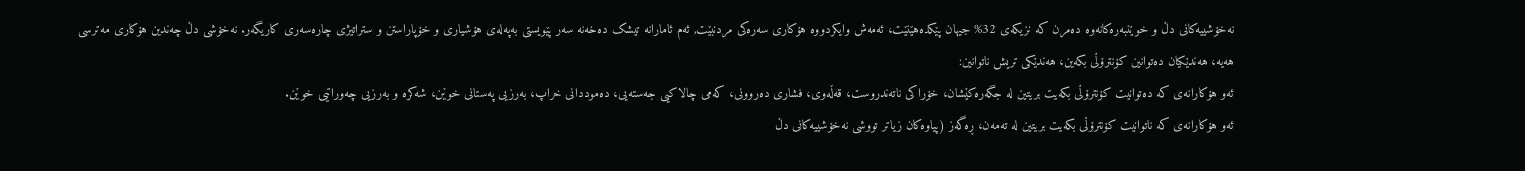نەخۆشییەکانی دڵ و خوێنبەرەکانەوە دەمرن كە نزیکەی 32% جیهان پێکدەهێنێت، ئەمەش وایکردووە هۆکاری سەرەکی مردنبێت, ئەم ئامارانە تیشک دەخەنە سەر پێویستی بەپەلەی هۆشیاری و خۆپاراستن و ستراتیژی چارەسەری کاریگەر. نەخۆشی دڵ چەندین هۆکاری مەترسی هەیە، هەندێکیان دەتوانین کۆنترۆڵی بکەین، هەندێکی تریش ناتوانین:
ئەو هۆکارانەی کە دەتوانیت کۆنترۆڵی بکەیت بریتین لە جگەرەکێشان، خۆراکی ناتەندروست، قەڵەوی، فشاری دەروونی، کەمی چالاکیی جەستەیی، دەموددانی خراپ، بەرزیی پەستانی خوێن، شەکرە و بەرزیی چەوراتیی خوێن.
ئەو هۆکارانەی کە ناتوانیت کۆنترۆڵی بکەیت بریتین لە تەمەن، ڕەگەز (پیاوەکان زیاتر تووشی نەخۆشییەکانی دڵ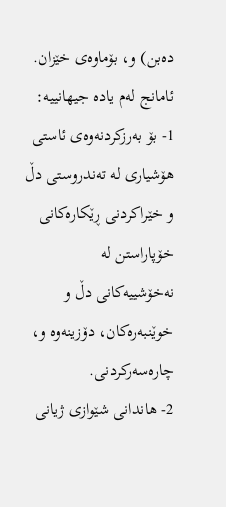دەبن) و، بۆماوەی خێزان.
ئامانج لەم یادە جیهانییە:
1- بۆ بەرزکردنەوەی ئاستی هۆشیاری لە تەندروستی دڵ و خێراکردنی ڕێکارەکانی خۆپاراستن لە نەخۆشییەکانی دڵ و خوێنبەرەکان، دۆزینەوە و، چارەسەركردنی.
2- هاندانی شێوازی ژیانی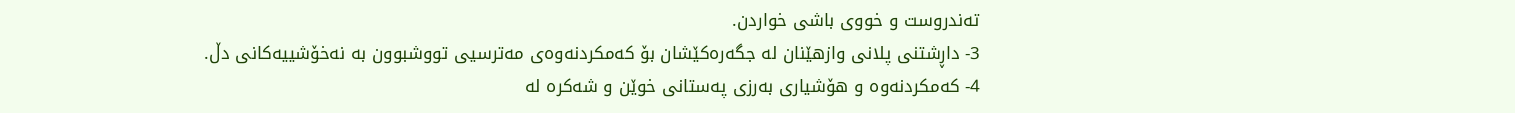تەندروست و خووی باشی خواردن.
3- داڕشتنی پلانی وازهێنان لە جگەرەکێشان بۆ کەمکردنەوەی مەترسیی تووشبوون بە نەخۆشییەکانی دڵ.
4- کەمکردنەوە و هۆشیاری بەرزی پەستانی خوێن و شەکرە لە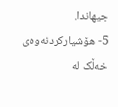جیهاندا.
5- هۆشیارکردنەوەی خەڵک لە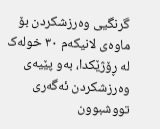گرنگیی وەرزشکردن بۆ ماوەی لانیکەم ٣٠ خولەک لە ڕۆژێکدا، بەو پێیەی وەرزشکردن ئەگەری تووشبوون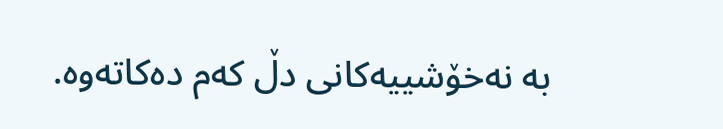بە نەخۆشییەکانی دڵ کەم دەکاتەوە.